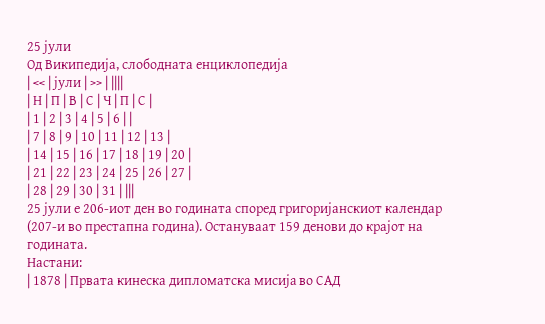25 јули
Од Википедија, слободната енциклопедија
| << | јули | >> | ||||
| Н | П | В | С | Ч | П | С |
| 1 | 2 | 3 | 4 | 5 | 6 | |
| 7 | 8 | 9 | 10 | 11 | 12 | 13 |
| 14 | 15 | 16 | 17 | 18 | 19 | 20 |
| 21 | 22 | 23 | 24 | 25 | 26 | 27 |
| 28 | 29 | 30 | 31 | |||
25 јули е 206-иот ден во годината според григоријанскиот календар (207-и во престапна година). Остануваат 159 денови до крајот на годината.
Настани:
| 1878 | Првата кинеска дипломатска мисијa во САД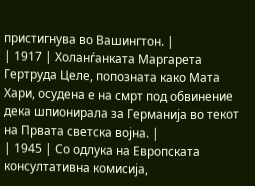пристигнува во Вашингтон. |
| 1917 | Холанѓанката Маргарета Гертруда Целе, попозната како Мата Хари, осудена е на смрт под обвинение дека шпионирала за Германија во текот на Првата светска војна. |
| 1945 | Со одлука на Европската консултативна комисија,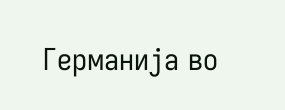Германија во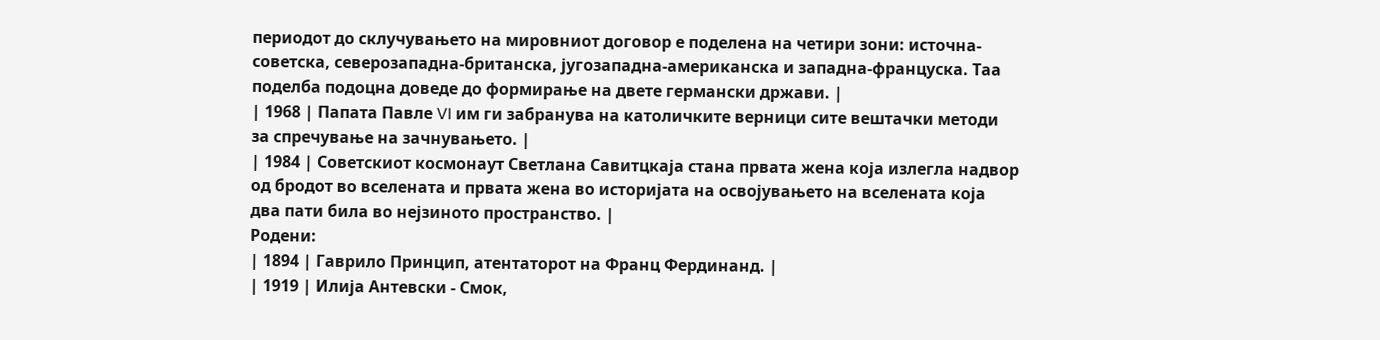периодот до склучувањето на мировниот договор е поделена на четири зони: источна-советска, северозападна-британска, југозападна-американска и западна-француска. Таа поделба подоцна доведе до формирање на двете германски држави. |
| 1968 | Папата Павле VI им ги забранува на католичките верници сите вештачки методи за спречување на зачнувањето. |
| 1984 | Советскиот космонаут Светлана Савитцкаја стана првата жена која излегла надвор од бродот во вселената и првата жена во историјата на освојувањето на вселената која два пати била во нејзиното пространство. |
Родени:
| 1894 | Гаврило Принцип, атентаторот на Франц Фердинанд. |
| 1919 | Илија Антевски - Смок,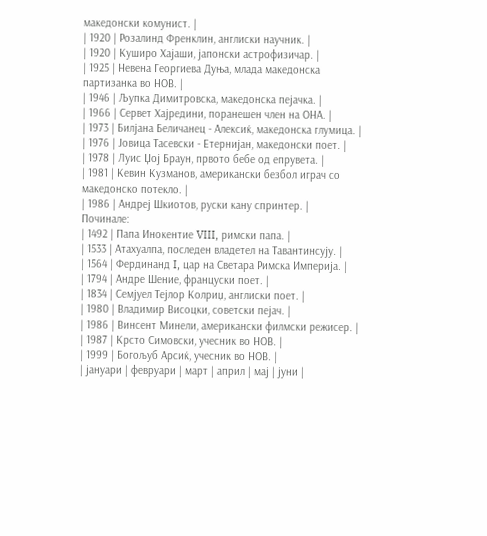македонски комунист. |
| 1920 | Розалинд Френклин, англиски научник. |
| 1920 | Куширо Хајаши, јапонски астрофизичар. |
| 1925 | Невена Георгиева Дуња, млада македонска партизанка во НОВ. |
| 1946 | Љупка Димитровска, македонска пејачка. |
| 1966 | Сервет Хајредини, поранешен член на ОНА. |
| 1973 | Билјана Беличанец - Алексиќ, македонска глумица. |
| 1976 | Јовица Тасевски - Етернијан, македонски поет. |
| 1978 | Луис Џој Браун, првото бебe од епрувета. |
| 1981 | Кевин Кузманов, американски безбол играч со македонско потекло. |
| 1986 | Андреј Шкиотов, руски кану спринтер. |
Починале:
| 1492 | Папа Инокентие VIII, римски папа. |
| 1533 | Атахуалпа, последен владетел на Тавантинсују. |
| 1564 | Фердинанд I, цар на Светара Римска Империја. |
| 1794 | Андре Шение, француски поет. |
| 1834 | Семјуел Тејлор Колриџ, aнглиски поет. |
| 1980 | Владимир Висоцки, советски пејач. |
| 1986 | Винсент Минели, американски филмски режисер. |
| 1987 | Крсто Симовски, учесник во НОВ. |
| 1999 | Богољуб Арсиќ, учесник во НОВ. |
| јануари | февруари | март | април | мај | јуни |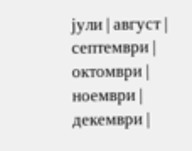јули | август | септември | октомври | ноември | декември |